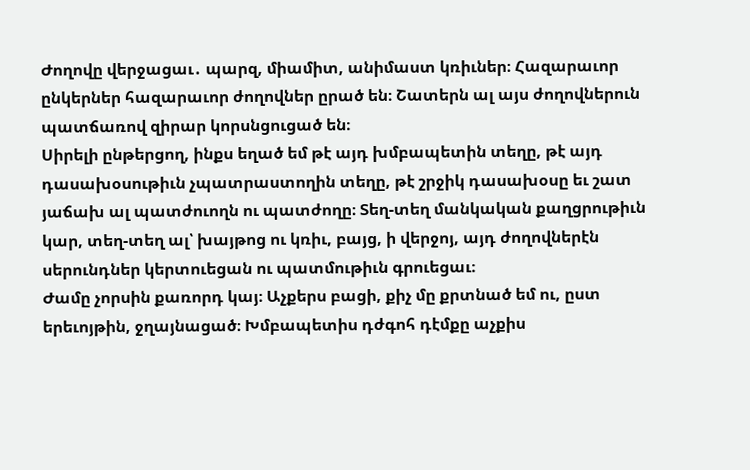Ժողովը վերջացաւ․ պարզ, միամիտ, անիմաստ կռիւներ։ Հազարաւոր ընկերներ հազարաւոր ժողովներ ըրած են։ Շատերն ալ այս ժողովներուն պատճառով զիրար կորսնցուցած են։
Սիրելի ընթերցող, ինքս եղած եմ թէ այդ խմբապետին տեղը, թէ այդ դասախօսութիւն չպատրաստողին տեղը, թէ շրջիկ դասախօսը եւ շատ յաճախ ալ պատժուողն ու պատժողը։ Տեղ-տեղ մանկական քաղցրութիւն կար, տեղ-տեղ ալ՝ խայթոց ու կռիւ, բայց, ի վերջոյ, այդ ժողովներէն սերունդներ կերտուեցան ու պատմութիւն գրուեցաւ։
Ժամը չորսին քառորդ կայ։ Աչքերս բացի, քիչ մը քրտնած եմ ու, ըստ երեւոյթին, ջղայնացած։ Խմբապետիս դժգոհ դէմքը աչքիս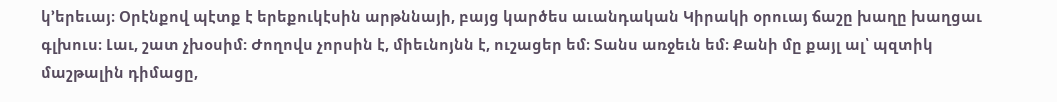կ’երեւայ։ Օրէնքով պէտք է երեքուկէսին արթննայի, բայց կարծես աւանդական Կիրակի օրուայ ճաշը խաղը խաղցաւ գլխուս։ Լաւ, շատ չխօսիմ: Ժողովս չորսին է, միեւնոյնն է, ուշացեր եմ։ Տանս առջեւն եմ։ Քանի մը քայլ ալ՝ պզտիկ մաշթալին դիմացը,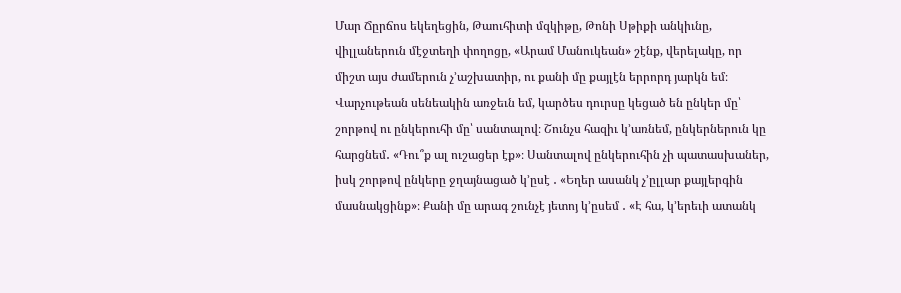Մար Ճըրճոս եկեղեցին, Թաուհիտի մզկիթը, Թոնի Սթիքի անկիւնը, վիլլաներուն մէջտեղի փողոցը, «Արամ Մանուկեան» շէնք, վերելակը, որ միշտ այս ժամերուն չ’աշխատիր, ու քանի մը քայլէն երրորդ յարկն եմ։ Վարչութեան սենեակին առջեւն եմ, կարծես դուրսը կեցած են ընկեր մը՝ շորթով ու ընկերուհի մը՝ սանտալով։ Շունչս հազիւ կ’առնեմ, ընկերներուն կը հարցնեմ․ «Դու՞ք ալ ուշացեր էք»։ Սանտալով ընկերուհին չի պատասխաներ, իսկ շորթով ընկերը ջղայնացած կ’ըսէ ․ «Եղեր ասանկ չ’ըլլար քայլերգին մասնակցինք»։ Քանի մը արագ շունչէ յետոյ կ’ըսեմ ․ «Է հա, կ’երեւի ատանկ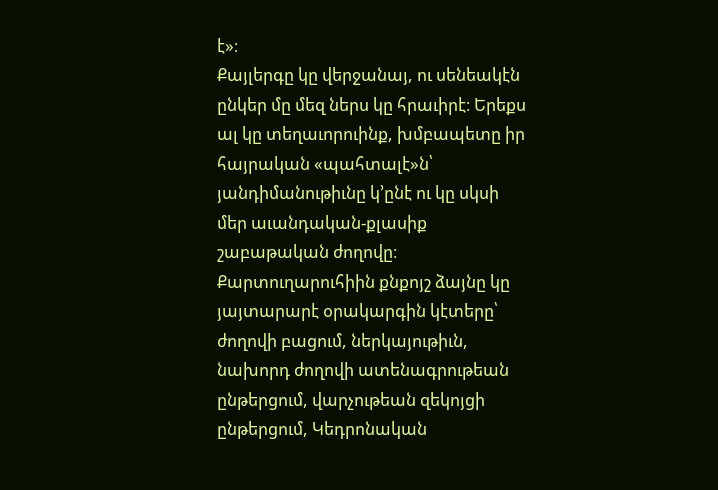է»։
Քայլերգը կը վերջանայ, ու սենեակէն ընկեր մը մեզ ներս կը հրաւիրէ։ Երեքս ալ կը տեղաւորուինք, խմբապետը իր հայրական «պահտալէ»ն՝ յանդիմանութիւնը կ’ընէ ու կը սկսի մեր աւանդական-քլասիք շաբաթական ժողովը։ Քարտուղարուհիին քնքոյշ ձայնը կը յայտարարէ օրակարգին կէտերը՝ ժողովի բացում, ներկայութիւն, նախորդ ժողովի ատենագրութեան ընթերցում, վարչութեան զեկոյցի ընթերցում, Կեդրոնական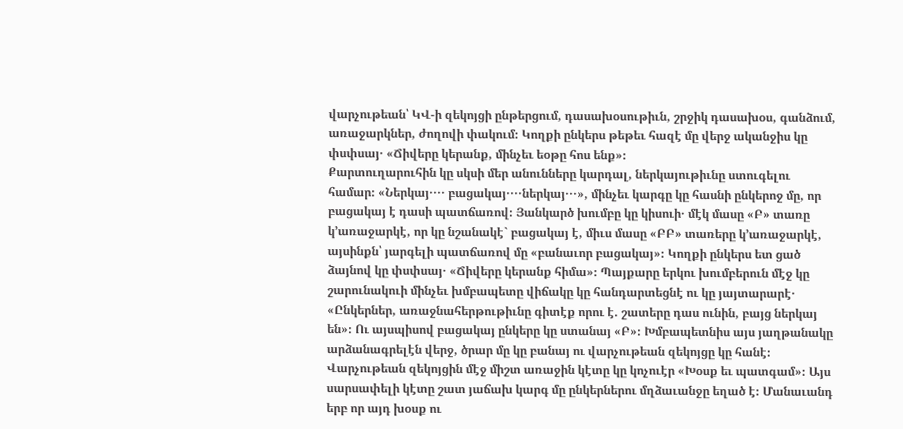վարչութեան՝ ԿՎ-ի զեկոյցի ընթերցում, դասախօսութիւն, շրջիկ դասախօս, գանձում, առաջարկներ, ժողովի փակում։ Կողքի ընկերս թեթեւ հազէ մը վերջ ականջիս կը փսփսայ․ «Ճիվերը կերանք, մինչեւ եօթը հոս ենք»։
Քարտուղարուհին կը սկսի մեր անունները կարդալ, ներկայութիւնը ստուգելու համար։ «Ներկայ․․․․ բացակայ․․․․ներկայ․․․», մինչեւ կարգը կը հասնի ընկերոջ մը, որ բացակայ է դասի պատճառով։ Յանկարծ խումբը կը կիսուի․ մէկ մասը «Բ» տառը կ’առաջարկէ, որ կը նշանակէ` բացակայ է, միւս մասը «ԲԲ» տառերը կ’առաջարկէ, այսինքն՝ յարգելի պատճառով մը «բանաւոր բացակայ»։ Կողքի ընկերս ետ ցած ձայնով կը փսփսայ․ «Ճիվերը կերանք հիմա»։ Պայքարը երկու խումբերուն մէջ կը շարունակուի մինչեւ խմբապետը վիճակը կը հանդարտեցնէ ու կը յայտարարէ․ «Ընկերներ, առաջնահերթութիւնը գիտէք որու է. շատերը դաս ունին, բայց ներկայ են»։ Ու այսպիսով բացակայ ընկերը կը ստանայ «Բ»։ Խմբապետնիս այս յաղթանակը արձանագրելէն վերջ, ծրար մը կը բանայ ու վարչութեան զեկոյցը կը հանէ։
Վարչութեան զեկոյցին մէջ միշտ առաջին կէտը կը կոչուէր «Խօսք եւ պատգամ»։ Այս սարսափելի կէտը շատ յաճախ կարգ մը ընկերներու մղձաւանջը եղած է։ Մանաւանդ երբ որ այդ խօսք ու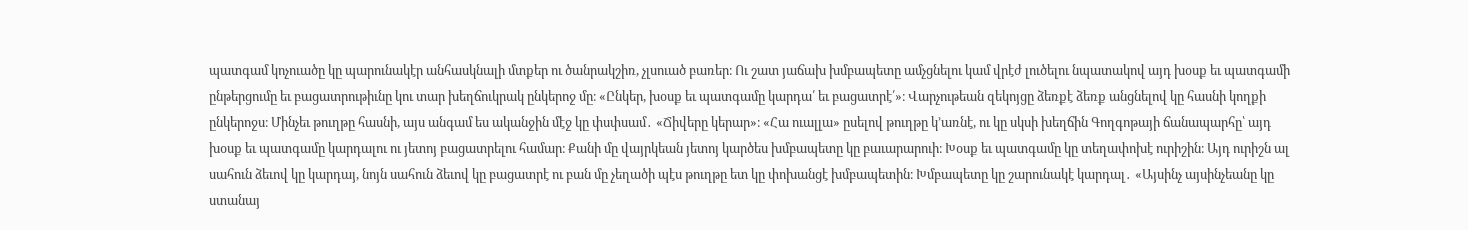պատգամ կոչուածը կը պարունակէր անհասկնալի մտքեր ու ծանրակշիռ, չլսուած բառեր։ Ու շատ յաճախ խմբապետը ամչցնելու կամ վրէժ լուծելու նպատակով այդ խօսք եւ պատգամի ընթերցումը եւ բացատրութիւնը կու տար խեղճուկրակ ընկերոջ մը։ «Ընկեր, խօսք եւ պատգամը կարդա՛ եւ բացատրէ՛»։ Վարչութեան զեկոյցը ձեռքէ ձեռք անցնելով կը հասնի կողքի ընկերոջս։ Մինչեւ թուղթը հասնի, այս անգամ ես ականջին մէջ կը փսփսամ․ «Ճիվերը կերար»։ «Հա ուալլա» ըսելով թուղթը կ’առնէ, ու կը սկսի խեղճին Գողգոթայի ճանապարհը՝ այդ խօսք եւ պատգամը կարդալու ու յետոյ բացատրելու համար։ Քանի մը վայրկեան յետոյ կարծես խմբապետը կը բաւարարուի։ Խօսք եւ պատգամը կը տեղափոխէ ուրիշին։ Այդ ուրիշն ալ սահուն ձեւով կը կարդայ, նոյն սահուն ձեւով կը բացատրէ ու բան մը չեղածի պէս թուղթը ետ կը փոխանցէ խմբապետին։ Խմբապետը կը շարունակէ կարդալ․ «Այսինչ այսինչեանը կը ստանայ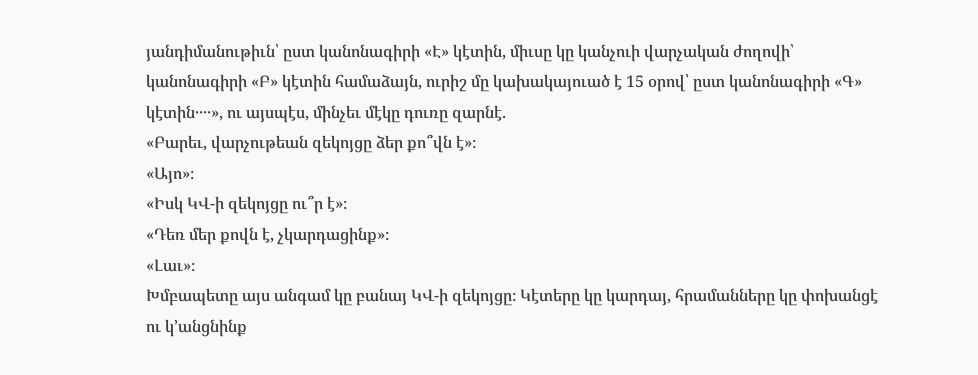յանդիմանութիւն՝ ըստ կանոնագիրի «Է» կէտին, միւսը կը կանչուի վարչական ժողովի՝ կանոնագիրի «Բ» կէտին համաձայն, ուրիշ մը կախակայուած է 15 օրով՝ ըստ կանոնագիրի «Գ» կէտին․․․․», ու այսպէս, մինչեւ մէկը դուռը զարնէ.
«Բարեւ, վարչութեան զեկոյցը ձեր քո՞վն է»։
«Այո»։
«Իսկ ԿՎ-ի զեկոյցը ու՞ր է»։
«Դեռ մեր քովն է, չկարդացինք»։
«Լաւ»։
Խմբապետը այս անգամ կը բանայ ԿՎ-ի զեկոյցը։ Կէտերը կը կարդայ, հրամանները կը փոխանցէ ու կ’անցնինք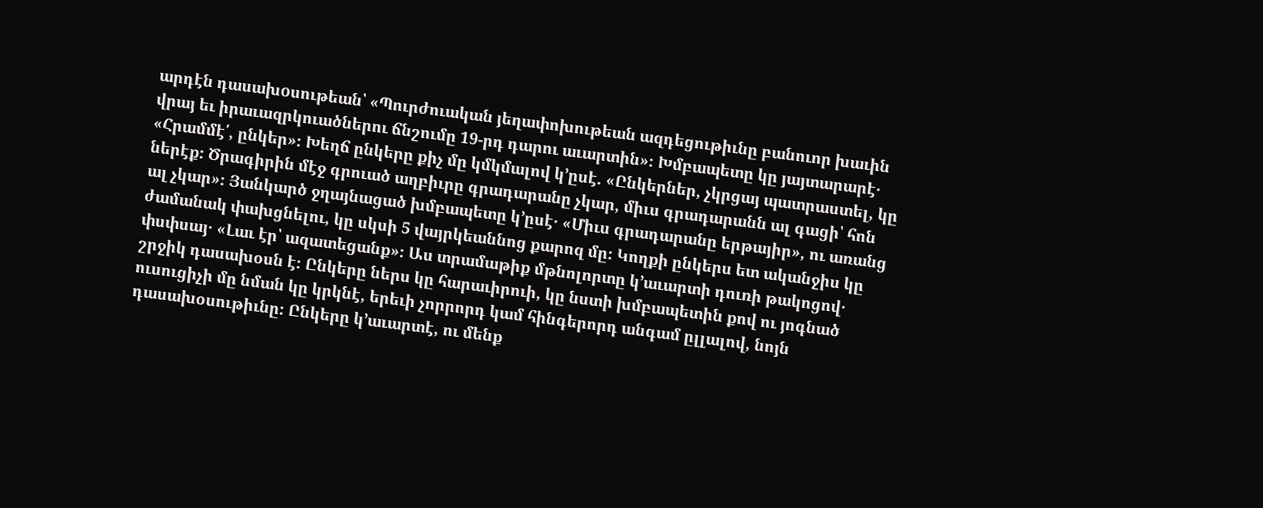արդէն դասախoսութեան՝ «Պուրժուական յեղափոխութեան ազդեցութիւնը բանուոր խաւին վրայ եւ իրաւազրկուածներու ճնշումը 19-րդ դարու աւարտին»։ Խմբապետը կը յայտարարէ․ «Հրամմէ՛, ընկեր»։ Խեղճ ընկերը քիչ մը կմկմալով կ’ըսէ. «Ընկերներ, չկրցայ պատրաստել, կը ներէք։ Ծրագիրին մէջ գրուած աղբիւրը գրադարանը չկար, միւս գրադարանն ալ գացի՝ հոն ալ չկար»։ Յանկարծ ջղայնացած խմբապետը կ’ըսէ․ «Միւս գրադարանը երթայիր», ու առանց ժամանակ փախցնելու, կը սկսի 5 վայրկեաննոց քարոզ մը։ Կողքի ընկերս ետ ականջիս կը փսփսայ․ «Լաւ էր՝ ազատեցանք»։ Աս տրամաթիք մթնոլորտը կ’աւարտի դուռի թակոցով․ շրջիկ դասախօսն է։ Ընկերը ներս կը հարաւիրուի, կը նստի խմբապետին քով ու յոգնած ուսուցիչի մը նման կը կրկնէ, երեւի չորրորդ կամ հինգերորդ անգամ ըլլալով, նոյն դասախօսութիւնը։ Ընկերը կ’աւարտէ, ու մենք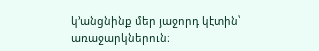կ’անցնինք մեր յաջորդ կէտին՝ առաջարկներուն։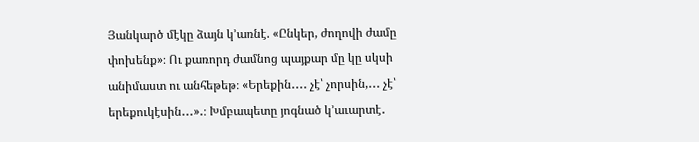Յանկարծ մէկը ձայն կ’առնէ. «Ընկեր, ժողովի ժամը փոխենք»։ Ու քառորդ ժամնոց պայքար մը կը սկսի անիմաստ ու անհեթեթ։ «Երեքին․․․․ չէ՝ չորսին,․․․ չէ՝ երեքուկէսին․․․»․։ Խմբապետը յոգնած կ’աւարտէ․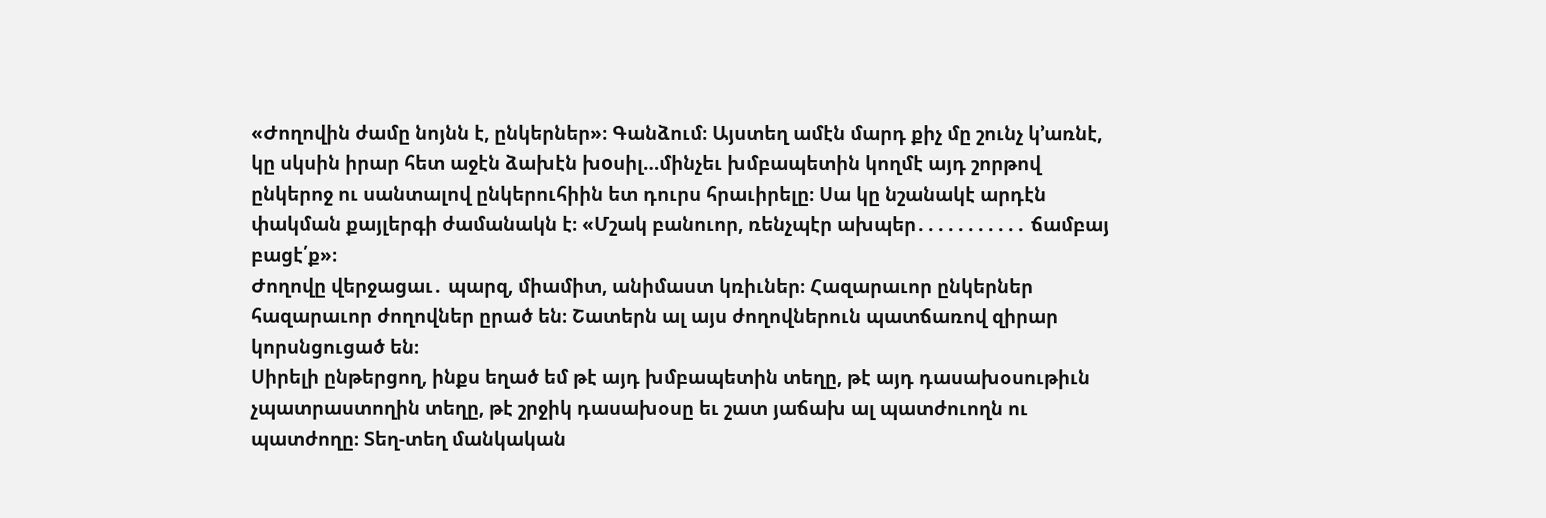«Ժողովին ժամը նոյնն է, ընկերներ»։ Գանձում։ Այստեղ ամէն մարդ քիչ մը շունչ կ’առնէ, կը սկսին իրար հետ աջէն ձախէն խoսիլ…մինչեւ խմբապետին կողմէ այդ շորթով ընկերոջ ու սանտալով ընկերուհիին ետ դուրս հրաւիրելը։ Սա կը նշանակէ արդէն փակման քայլերգի ժամանակն է։ «Մշակ բանուոր, ռենչպէր ախպեր․․․․․․․․․․․ ճամբայ բացէ՛ք»։
Ժողովը վերջացաւ․ պարզ, միամիտ, անիմաստ կռիւներ։ Հազարաւոր ընկերներ հազարաւոր ժողովներ ըրած են։ Շատերն ալ այս ժողովներուն պատճառով զիրար կորսնցուցած են։
Սիրելի ընթերցող, ինքս եղած եմ թէ այդ խմբապետին տեղը, թէ այդ դասախօսութիւն չպատրաստողին տեղը, թէ շրջիկ դասախօսը եւ շատ յաճախ ալ պատժուողն ու պատժողը։ Տեղ-տեղ մանկական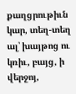քաղցրութիւն կար, տեղ-տեղ ալ՝ խայթոց ու կռիւ, բայց, ի վերջոյ,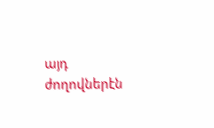այդ ժողովներէն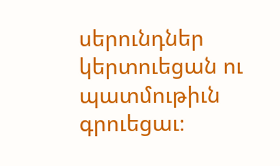սերունդներ կերտուեցան ու պատմութիւն գրուեցաւ։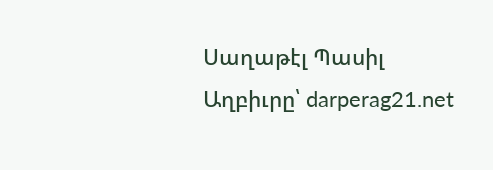Սաղաթէլ Պասիլ
Աղբիւրը՝ darperag21.net